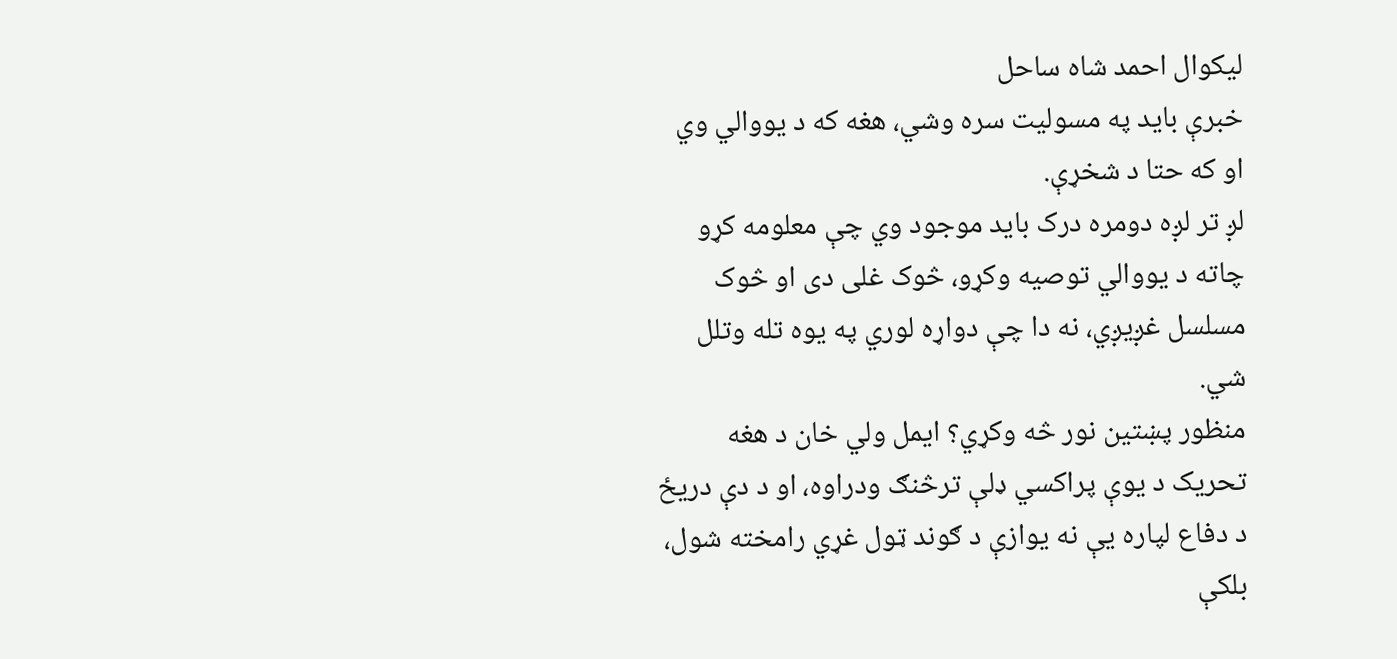لیکوال احمد شاه ساحل
خبرې باید په مسولیت سره وشي، هغه که د یووالي وي او که حتا د شخړې.
لږ تر لږه دومره درک باید موجود وي چې معلومه کړو چاته د یووالي توصیه وکړو، څوک غلی دی او څوک مسلسل غږیږي، نه دا چې دواړه لوري په یوه تله وتلل شي.
منظور پښتین نور څه وکړي؟ ایمل ولي خان د هغه تحریک د یوې پراکسي ډلې ترڅنګ ودراوه، او د دې دریځ د دفاع لپاره یې نه یوازې د ګوند ټول غړي رامخته شول، بلکې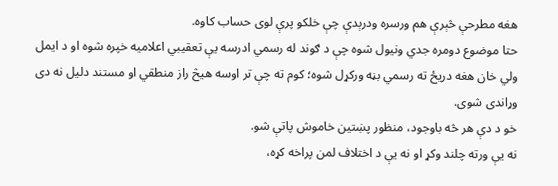هغه مطرحې څېرې هم ورسره ودرېدې چې خلکو پرې لوی حساب کاوه.
حتا موضوع دومره جدي ونیول شوه چې د ګوند له رسمي ادرسه یې تعقیبي اعلامیه خپره شوه او د ایمل ولي خان هغه دریځ ته رسمي بڼه ورکړل شوه؛ کوم ته چې تر اوسه هیڅ راز منطقي او مستند دلیل نه دی وړاندی شوی.
خو د دې هر څه باوجود، منظور پښتین خاموش پاتې شو.
نه یې ورته چلند وکړ او نه یې د اختلاف لمن پراخه کړه،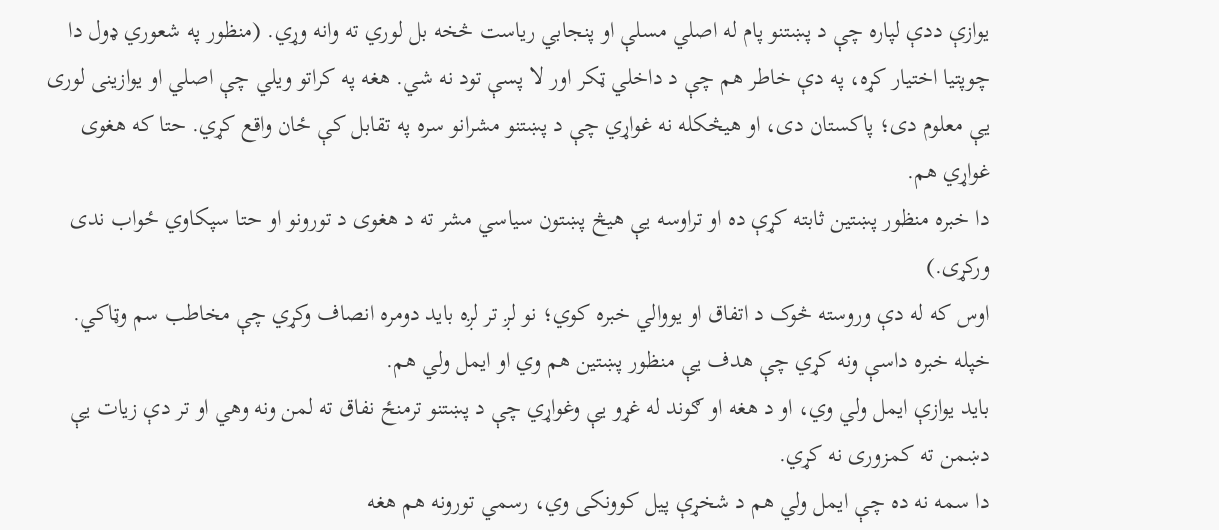یوازې ددې لپاره چې د پښتنو پام له اصلي مسلې او پنجابي ریاست څخه بل لوري ته وانه وړي. (منظور په شعوري ډول دا چوپتیا اختیار کړه، په دې خاطر هم چې د داخلي ټکر اور لا پسې تود نه شي. هغه په کراتو ویلي چې اصلي او یوازینی لوری یې معلوم دی؛ پاکستان دی، او هیڅکله نه غواړي چې د پښتنو مشرانو سره په تقابل کې ځان واقع کړي. حتا که هغوی غواړي هم.
دا خبره منظور پښتین ثابته کړې ده او تراوسه یې هیڅ پښتون سیاسي مشر ته د هغوی د تورونو او حتا سپکاوي ځواب ندی ورکړی.)
اوس که له دې وروسته څوک د اتفاق او یووالي خبره کوي؛ نو لږ تر لږه باید دومره انصاف وکړي چې مخاطب سم وټاکي.
خپله خبره داسې ونه کړي چې هدف یې منظور پښتین هم وي او ایمل ولي هم.
باید یوازې ایمل ولي وي، او د هغه او ګوند له غړو یې وغواړي چې د پښتنو ترمنځ نفاق ته لمن ونه وهي او تر دې زیات یې دښمن ته کمزوری نه کړي.
دا سمه نه ده چې ایمل ولي هم د شخړې پیل کوونکی وي، رسمي تورونه هم هغه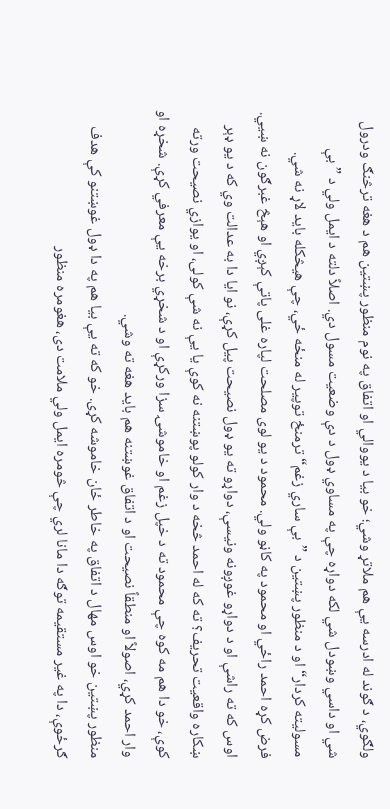ولګوي، د ګوند له ادرسه یې هم ملاتړ وشي؛ خو بیا د یووالي او اتفاق په نوم منظور پښتین هم د هغه ترڅنګ ودرول شي او داسي وښودل شي لکه دواړه چې په مساوي ډول د دې وضعیت مسول دي. اصلاً دلته د ایمل ولي د ”بې مسولیته کردار“ او د منظور پښتین د ”بې ساري زغم“ ترمنځ توپیر له منځه ځي، چې هیڅکله باید لاړ نه شي.
فرض کړه احمد راځي او محمود په کاڼو ولي. محمود د یو لوی مصلحت لپاره غلی پاتې کېږي او هېڅ غبرګون نه ښيي. اوس که ته راشې او د دواړو غوږونه ونیسې، دواړو ته یو ډول نصیحت پيل کړې، نو ایا دا به عدالت وي که د یو ډېر ښکاره واقعیت تحریف؟ ته که له احمد څخه د وار کولو پوښتنه نه کوې یا یې نه شې کولی، او یوازي نصیحت ورته کوې، خو دا هم مه کوه چې محمود ته د خپل زغم او خاموشۍ سزا ورکړې او د شخړي برخه یې معرفي کړې. شخړه او وار احمد کړي، اصولاً او منطقاً نصیحت او د اتفاق غوښتنه هم باید هغه ته وشي.
منظور پښتین خو اوس مهال د اتفاق په خاطر ځان خاموشه کړی. خو که ته یې بیا هم په دا ډول غوښتنو کې هدف ګرځوې، دا په غیر مستقیمه توګه دا مانا لري چې څومره ایمل ولي ملامت دی، هغومره منظور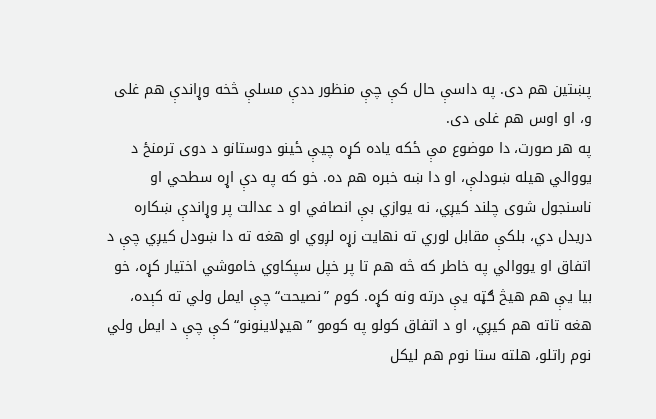پښتین هم دی. په داسې حال کې چې منظور ددې مسلې څخه وړاندې هم غلی و، او اوس هم غلی دی.
په هر صورت، دا موضوع مې ځکه یاده کړه چيې ځینو دوستانو د دوی ترمنځ د یووالي هیله ښودلې، او دا ښه خبره هم ده. خو که په دې اړه سطحي او ناسنجول شوی چلند کیږي، نه یوازي بې انصافي او د عدالت پر وړاندې ښکاره دریدل دي، بلکې مقابل لوري ته نهایت زړه لږوي او هغه ته دا ښودل کیږي چې د اتفاق او یووالي په خاطر که څه هم تا پر خپل سپکاوي خاموشي اختیار کړه، خو بیا یې هم هیڅ ګټه یې درته ونه کړه. کوم ”نصیحت“ چې ایمل ولي ته کېده، هغه تاته هم کیږي، او د اتفاق کولو په کومو ”هیډلاینونو“ کې چې د ایمل ولي نوم راتلو، هلته ستا نوم هم لیکل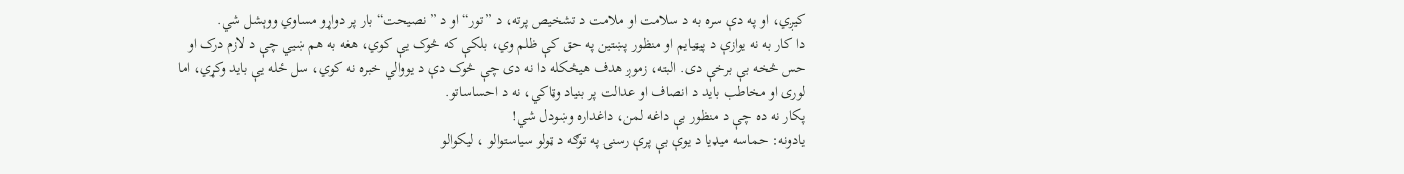کیږي، او په دې سره به د سلامت او ملامت د تشخیص پرته، د ”تور“ او د ”نصیحت“ بار پر دواړو مساوي ووېشل شي.
دا کار به نه یوازې د پيټيایم او منظور پښتین په حق کې ظلم وي، بلکې که څوک یې کوي، هغه به هم ښيي چې د لازم درک او حس څخه بې برخې دی. البته، زموږ هدف هیڅکله دا نه دی چې څوک دې د یووالي خبره نه کوي، سل ځله یې باید وکړي، اما لوری او مخاطب باید د انصاف او عدالت پر بنیاد وټاکي، نه د احساساتو.
پکار نه ده چې د منظور بې داغه لمن، داغداره وښودل شي!
یادونه: حماسه میډیا د یوې بې پرې رسنۍ په توګه د ټولو سیاستوالو ، لیکوالو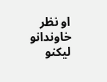او نظر خاوندانو لیکنو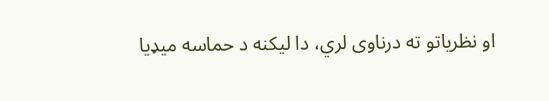او نظریاتو ته درناوی لري، دا لیکنه د حماسه میډیا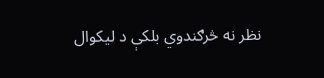نظر نه څرګندوي بلکې د لیکوال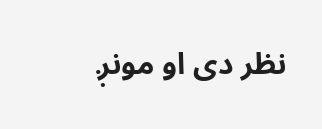نظر دی او مونږ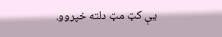یې کټ مټ دلته خپروو.